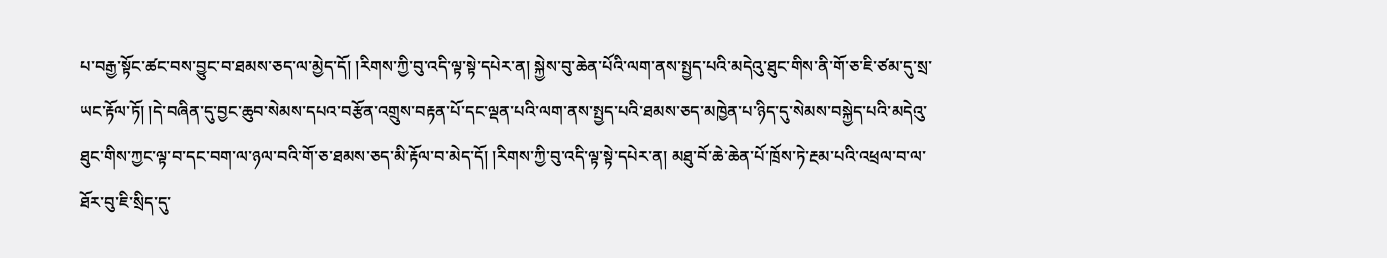པ་བརྒྱ་སྟོང་ཚང་བས་བྱུང་བ་ཐམས་ཅད་ལ་མྱེད་དོ། །རིགས་ཀྱི་བུ་འདི་ལྟ་སྟེ་དཔེར་ན། སྐྱེས་བུ་ཆེན་པོའི་ལག་ནས་སྤྱད་པའི་མདེའུ་ཐུང་གིས་ནི་གོ་ཅ་ཇི་ཙམ་དུ་སྲ་ཡང་རྟོལ་ཏོ། །དེ་བཞིན་དུ་བྱང་ཆུབ་སེམས་དཔའ་བརྩོན་འགྲུས་བརྟན་པོ་དང་ལྡན་པའི་ལག་ནས་སྤྱད་པའི་ཐམས་ཅད་མཁྱེན་པ་ཉིད་དུ་སེམས་བསྐྱེད་པའི་མདེའུ་ཐུང་གིས་ཀྱང་ལྟ་བ་དང་བག་ལ་ཉལ་བའི་གོ་ཅ་ཐམས་ཅད་མི་རྟོལ་བ་མེད་དོ། །རིགས་ཀྱི་བུ་འདི་ལྟ་སྟེ་དཔེར་ན། མཐུ་བོ་ཆེ་ཆེན་པོ་ཁྲོས་ཏེ་རྔམ་པའི་འཕྲལ་བ་ལ་ཐོར་བུ་ཇི་སྲིད་དུ་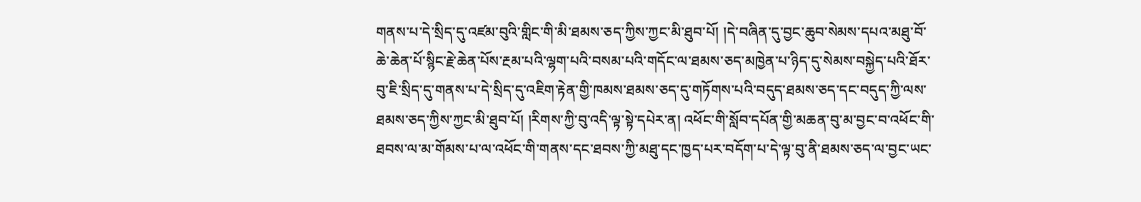གནས་པ་དེ་སྲིད་དུ་འཛམ་བུའི་གླིང་གི་མི་ཐམས་ཅད་ཀྱིས་ཀྱང་མི་ཐུབ་པོ། །དེ་བཞིན་དུ་བྱང་ཆུབ་སེམས་དཔའ་མཐུ་བོ་ཆེ་ཆེན་པོ་སྙིང་རྗེ་ཆེན་པོས་རྔམ་པའི་ལྷག་པའི་བསམ་པའི་གདོང་ལ་ཐམས་ཅད་མཁྱེན་པ་ཉིད་དུ་སེམས་བསྐྱེད་པའི་ཐོར་བུ་ཇི་སྲིད་དུ་གནས་པ་དེ་སྲིད་དུ་འཇིག་རྟེན་གྱི་ཁམས་ཐམས་ཅད་དུ་གཏོགས་པའི་བདུད་ཐམས་ཅད་དང་བདུད་ཀྱི་ལས་ཐམས་ཅད་ཀྱིས་ཀྱང་མི་ཐུབ་པོ། །རིགས་ཀྱི་བུ་འདི་ལྟ་སྟེ་དཔེར་ན། འཕོང་གི་སློབ་དཔོན་གྱི་མཆན་བུ་མ་བྱང་བ་འཕོང་གི་ཐབས་ལ་མ་གོམས་པ་ལ་འཕོང་གི་གནས་དང་ཐབས་ཀྱི་མཐུ་དང་ཁྱད་པར་བདོག་པ་དེ་ལྟ་བུ་ནི་ཐམས་ཅད་ལ་བྱང་ཡང་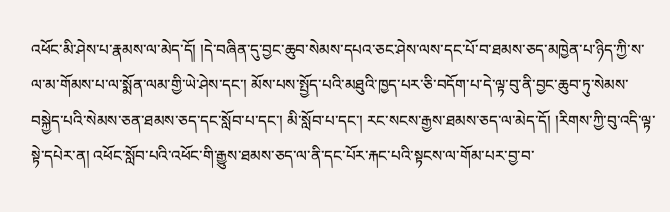འཕོང་མི་ཤེས་པ་རྣམས་ལ་མེད་དོ། །དེ་བཞིན་དུ་བྱང་ཆུབ་སེམས་དཔའ་ཅང་ཤེས་ལས་དང་པོ་བ་ཐམས་ཅད་མཁྱེན་པ་ཉིད་ཀྱི་ས་ལ་མ་གོམས་པ་ལ་སྨོན་ལམ་གྱི་ཡེ་ཤེས་དང་། མོས་པས་སྤྱོད་པའི་མཐུའི་ཁྱད་པར་ཅི་བདོག་པ་དེ་ལྟ་བུ་ནི་བྱང་ཆུབ་ཏུ་སེམས་བསྐྱེད་པའི་སེམས་ཅན་ཐམས་ཅད་དང་སློབ་པ་དང་། མི་སློབ་པ་དང་། རང་སངས་རྒྱས་ཐམས་ཅད་ལ་མེད་དོ། །རིགས་ཀྱི་བུ་འདི་ལྟ་སྟེ་དཔེར་ན། འཕོང་སློབ་པའི་འཕོང་གི་རྒྱུས་ཐམས་ཅད་ལ་ནི་དང་པོར་རྐང་པའི་སྟངས་ལ་གོམ་པར་བྱ་བ་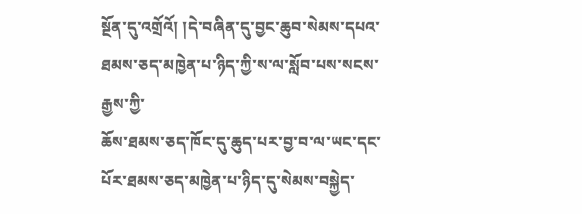སྔོན་དུ་འགྲོའོ། །དེ་བཞིན་དུ་བྱང་ཆུབ་སེམས་དཔའ་ཐམས་ཅད་མཁྱེན་པ་ཉིད་ཀྱི་ས་ལ་སློབ་པས་སངས་རྒྱས་ཀྱི་
ཆོས་ཐམས་ཅད་ཁོང་དུ་ཆུད་པར་བྱ་བ་ལ་ཡང་དང་པོར་ཐམས་ཅད་མཁྱེན་པ་ཉིད་དུ་སེམས་བསྐྱེད་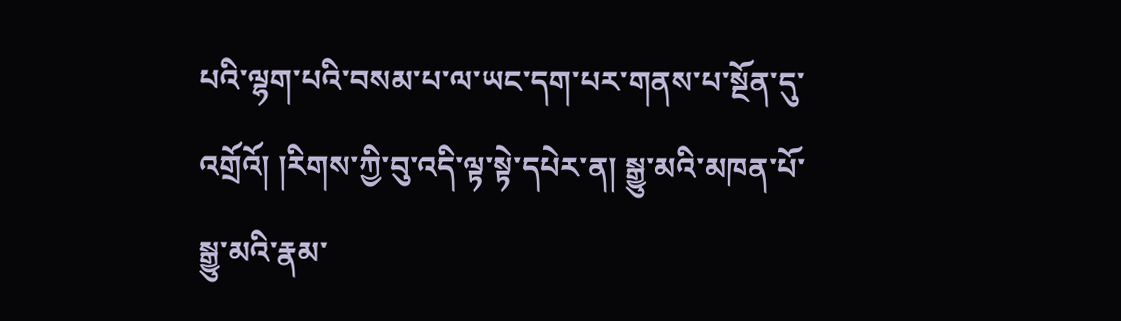པའི་ལྷག་པའི་བསམ་པ་ལ་ཡང་དག་པར་གནས་པ་སྔོན་དུ་འགྲོའོ། །རིགས་ཀྱི་བུ་འདི་ལྟ་སྟེ་དཔེར་ན། སྒྱུ་མའི་མཁན་པོ་སྒྱུ་མའི་རྣམ་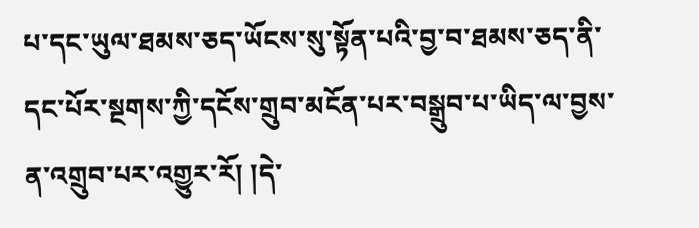པ་དང་ཡུལ་ཐམས་ཅད་ཡོངས་སུ་སྟོན་པའི་བྱ་བ་ཐམས་ཅད་ནི་དང་པོར་སྔགས་ཀྱི་དངོས་གྲུབ་མངོན་པར་བསྒྲུབ་པ་ཡིད་ལ་བྱས་ན་འགྲུབ་པར་འགྱུར་རོ། །དེ་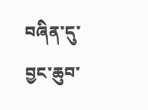བཞིན་དུ་བྱང་ཆུབ་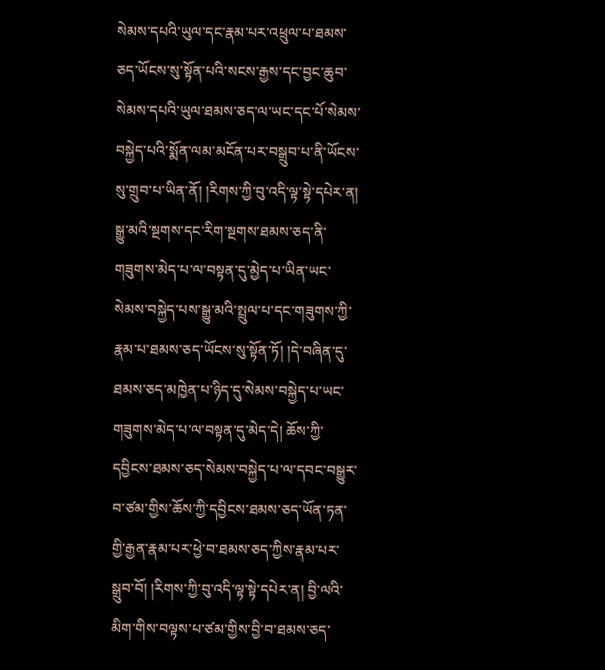སེམས་དཔའི་ཡུལ་དང་རྣམ་པར་འཕྲུལ་པ་ཐམས་ཅད་ཡོངས་སུ་སྟོན་པའི་སངས་རྒྱས་དང་བྱང་ཆུབ་སེམས་དཔའི་ཡུལ་ཐམས་ཅད་ལ་ཡང་དང་པོ་སེམས་བསྐྱེད་པའི་སྨོན་ལམ་མངོན་པར་བསྒྲུབ་པ་ནི་ཡོངས་སུ་གྲུབ་པ་ཡིན་ནོ། །རིགས་ཀྱི་བུ་འདི་ལྟ་སྟེ་དཔེར་ན། སྒྱུ་མའི་སྔགས་དང་རིག་སྔགས་ཐམས་ཅད་ནི་གཟུགས་མེད་པ་ལ་བསྟན་དུ་མྱེད་པ་ཡིན་ཡང་སེམས་བསྐྱེད་པས་སྒྱུ་མའི་སྤྲུལ་པ་དང་གཟུགས་ཀྱི་རྣམ་པ་ཐམས་ཅད་ཡོངས་སུ་སྟོན་ཏོ། །དེ་བཞིན་དུ་ཐམས་ཅད་མཁྱེན་པ་ཉིད་དུ་སེམས་བསྐྱེད་པ་ཡང་གཟུགས་མེད་པ་ལ་བསྟན་དུ་མེད་དེ། ཆོས་ཀྱི་དབྱིངས་ཐམས་ཅད་སེམས་བསྐྱེད་པ་ལ་དབང་བསྒྱུར་བ་ཙམ་གྱིས་ཆོས་ཀྱི་དབྱིངས་ཐམས་ཅད་ཡོན་ཏན་གྱི་རྒྱན་རྣམ་པར་ཕྱེ་བ་ཐམས་ཅད་ཀྱིས་རྣམ་པར་སྒྲུབ་བོ། །རིགས་ཀྱི་བུ་འདི་ལྟ་སྟེ་དཔེར་ན། བྱི་ལའི་མིག་གིས་བལྟས་པ་ཙམ་གྱིས་བྱི་བ་ཐམས་ཅད་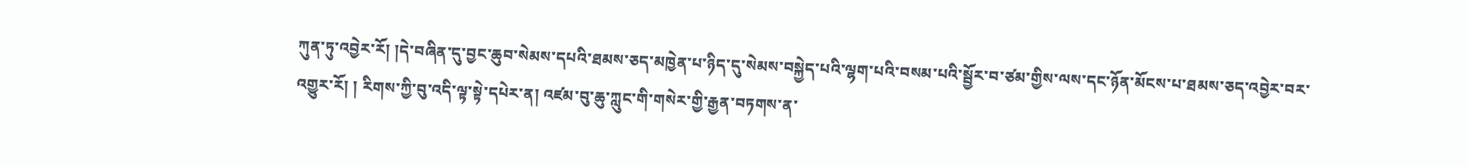ཀུན་ཏུ་འབྱེར་རོ། །དེ་བཞིན་དུ་བྱང་ཆུབ་སེམས་དཔའི་ཐམས་ཅད་མཁྱེན་པ་ཉིད་དུ་སེམས་བསྐྱེད་པའི་ལྷག་པའི་བསམ་པའི་སྦྱོར་བ་ཙམ་གྱིས་ལས་དང་ཉོན་མོངས་པ་ཐམས་ཅད་འབྱེར་བར་འགྱུར་རོ། ། རིགས་ཀྱི་བུ་འདི་ལྟ་སྟེ་དཔེར་ན། འཛམ་བུ་ཆུ་ཀླུང་གི་གསེར་གྱི་རྒྱན་བཏགས་ན་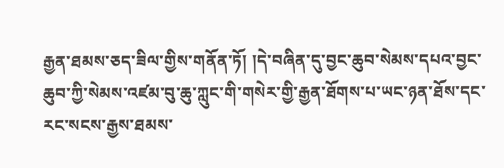རྒྱན་ཐམས་ཅད་ཟིལ་གྱིས་གནོན་ཏོ། །དེ་བཞིན་དུ་བྱང་ཆུབ་སེམས་དཔའ་བྱང་ཆུབ་ཀྱི་སེམས་འཛམ་བུ་ཆུ་ཀླུང་གི་གསེར་གྱི་རྒྱན་ཐོགས་པ་ཡང་ཉན་ཐོས་དང་རང་སངས་རྒྱས་ཐམས་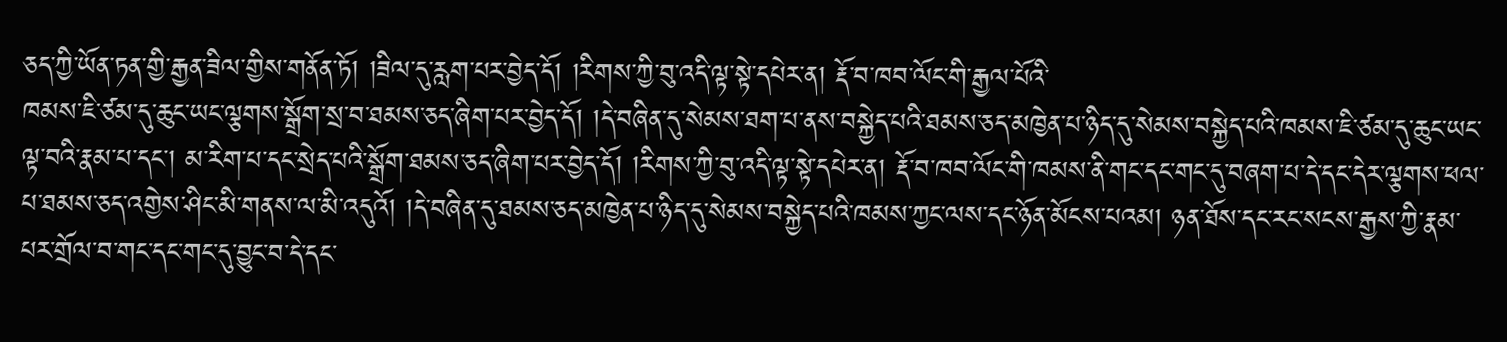ཅད་ཀྱི་ཡོན་ཏན་གྱི་རྒྱན་ཟིལ་གྱིས་གནོན་ཏོ། །ཟིལ་དུ་རླག་པར་བྱེད་དོ། །རིགས་ཀྱི་བུ་འདི་ལྟ་སྟེ་དཔེར་ན། རྡོ་བ་ཁབ་ལོང་གི་རྒྱལ་པོའི་
ཁམས་ཇི་ཙམ་དུ་ཆུང་ཡང་ལྕགས་སྒྲོག་སྲ་བ་ཐམས་ཅད་ཞིག་པར་བྱེད་དོ། །དེ་བཞིན་དུ་སེམས་ཐག་པ་ནས་བསྐྱེད་པའི་ཐམས་ཅད་མཁྱེན་པ་ཉིད་དུ་སེམས་བསྐྱེད་པའི་ཁམས་ཇི་ཙམ་དུ་ཆུང་ཡང་ལྟ་བའི་རྣམ་པ་དང་། མ་རིག་པ་དང་སྲེད་པའི་སྒྲོག་ཐམས་ཅད་ཞིག་པར་བྱེད་དོ། །རིགས་ཀྱི་བུ་འདི་ལྟ་སྟེ་དཔེར་ན། རྡོ་བ་ཁབ་ལོང་གི་ཁམས་ནི་གང་དང་གང་དུ་བཞག་པ་དེ་དང་དེར་ལྕགས་ཕལ་པ་ཐམས་ཅད་འགྱེས་ཤིང་མི་གནས་ལ་མི་འདུའོ། །དེ་བཞིན་དུ་ཐམས་ཅད་མཁྱེན་པ་ཉིད་དུ་སེམས་བསྐྱེད་པའི་ཁམས་ཀྱང་ལས་དང་ཉོན་མོངས་པའམ། ཉན་ཐོས་དང་རང་སངས་རྒྱས་ཀྱི་རྣམ་པར་གྲོལ་བ་གང་དང་གང་དུ་བྱུང་བ་དེ་དང་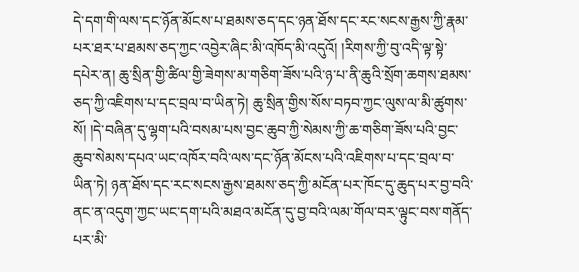དེ་དག་གི་ལས་དང་ཉོན་མོངས་པ་ཐམས་ཅད་དང་ཉན་ཐོས་དང་རང་སངས་རྒྱས་ཀྱི་རྣམ་པར་ཐར་པ་ཐམས་ཅད་ཀྱང་འབྱེར་ཞིང་མི་འཁོད་མི་འདུའོ། །རིགས་ཀྱི་བུ་འདི་ལྟ་སྟེ་དཔེར་ན། ཆུ་སྲིན་གྱི་ཚིལ་གྱི་ཟེགས་མ་གཅིག་ཟོས་པའི་ཉ་པ་ནི་ཆུའི་སྲོག་ཆགས་ཐམས་ཅད་ཀྱི་འཇིགས་པ་དང་བྲལ་བ་ཡིན་ཏེ། ཆུ་སྲིན་གྱིས་སོས་བཏབ་ཀྱང་ལུས་ལ་མི་ཚུགས་སོ། །དེ་བཞིན་དུ་ལྷག་པའི་བསམ་པས་བྱང་ཆུབ་ཀྱི་སེམས་ཀྱི་ཆ་གཅིག་ཟོས་པའི་བྱང་ཆུབ་སེམས་དཔའ་ཡང་འཁོར་བའི་ལས་དང་ཉོན་མོངས་པའི་འཇིགས་པ་དང་བྲལ་བ་ཡིན་ཏེ། ཉན་ཐོས་དང་རང་སངས་རྒྱས་ཐམས་ཅད་ཀྱི་མངོན་པར་ཁོང་དུ་ཆུད་པར་བྱ་བའི་ནང་ན་འདུག་ཀྱང་ཡང་དག་པའི་མཐའ་མངོན་དུ་བྱ་བའི་ལམ་གོལ་བར་ལྟུང་བས་གནོད་པར་མི་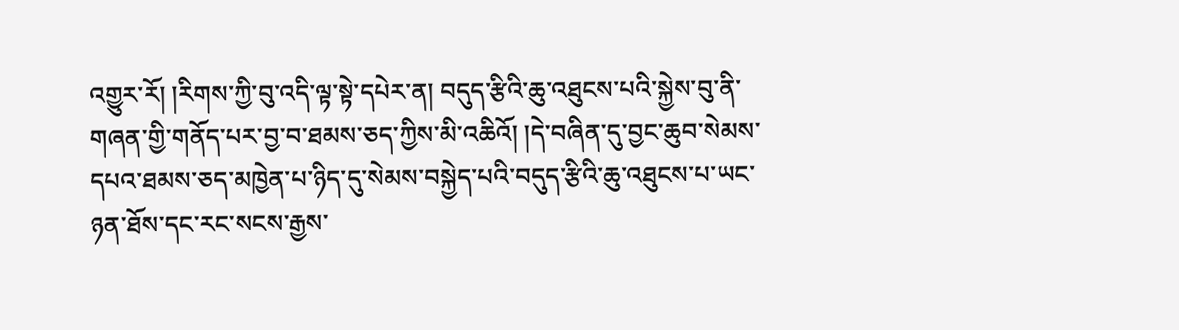འགྱུར་རོ། །རིགས་ཀྱི་བུ་འདི་ལྟ་སྟེ་དཔེར་ན། བདུད་རྩིའི་ཆུ་འཐུངས་པའི་སྐྱེས་བུ་ནི་གཞན་གྱི་གནོད་པར་བྱ་བ་ཐམས་ཅད་ཀྱིས་མི་འཆིའོ། །དེ་བཞིན་དུ་བྱང་ཆུབ་སེམས་དཔའ་ཐམས་ཅད་མཁྱེན་པ་ཉིད་དུ་སེམས་བསྐྱེད་པའི་བདུད་རྩིའི་ཆུ་འཐུངས་པ་ཡང་ཉན་ཐོས་དང་རང་སངས་རྒྱས་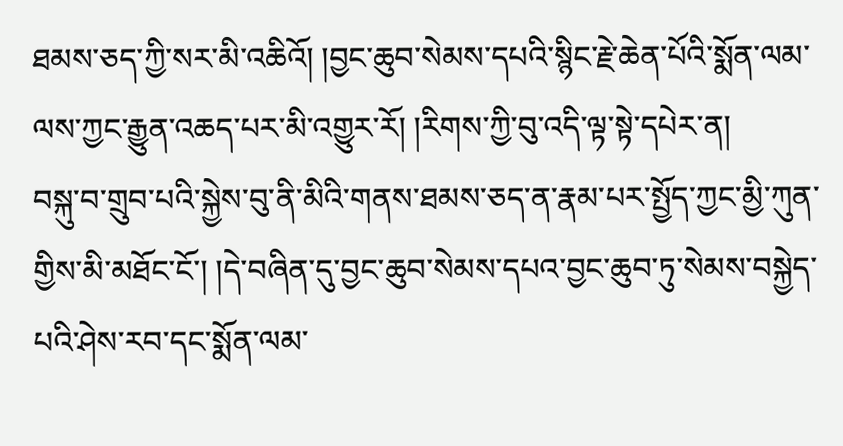ཐམས་ཅད་ཀྱི་སར་མི་འཆིའོ། །བྱང་ཆུབ་སེམས་དཔའི་སྙིང་རྗེ་ཆེན་པོའི་སྨོན་ལམ་ལས་ཀྱང་རྒྱུན་འཆད་པར་མི་འགྱུར་རོ། །རིགས་ཀྱི་བུ་འདི་ལྟ་སྟེ་དཔེར་ན།
བསྐུ་བ་གྲུབ་པའི་སྐྱེས་བུ་ནི་མིའི་གནས་ཐམས་ཅད་ན་རྣམ་པར་སྤྱོད་ཀྱང་མྱི་ཀུན་གྱིས་མི་མཐོང་ངོ་། །དེ་བཞིན་དུ་བྱང་ཆུབ་སེམས་དཔའ་བྱང་ཆུབ་ཏུ་སེམས་བསྐྱེད་པའི་ཤེས་རབ་དང་སྨོན་ལམ་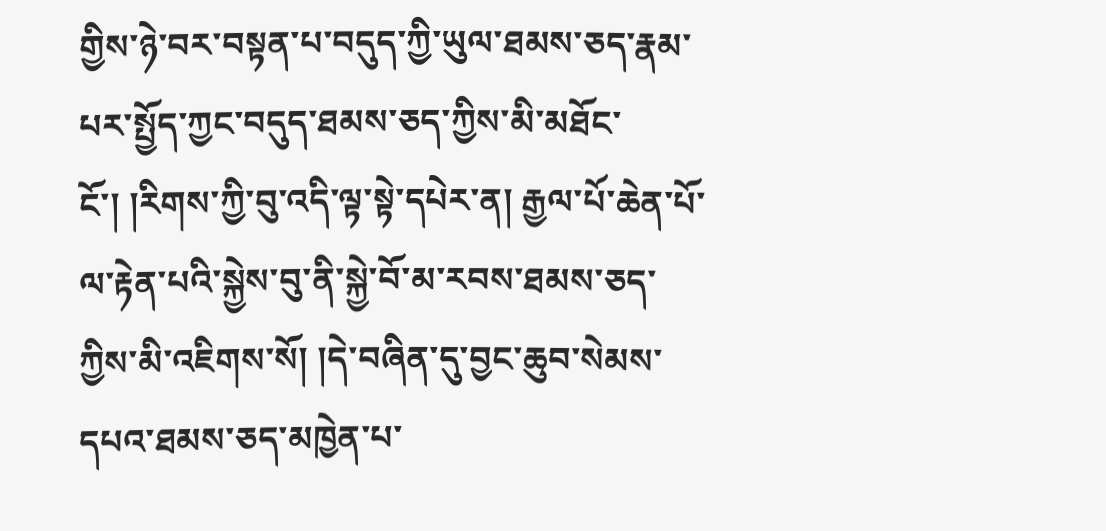གྱིས་ཉེ་བར་བསྟན་པ་བདུད་ཀྱི་ཡུལ་ཐམས་ཅད་རྣམ་པར་སྤྱོད་ཀྱང་བདུད་ཐམས་ཅད་ཀྱིས་མི་མཐོང་ངོ་། །རིགས་ཀྱི་བུ་འདི་ལྟ་སྟེ་དཔེར་ན། རྒྱལ་པོ་ཆེན་པོ་ལ་རྟེན་པའི་སྐྱེས་བུ་ནི་སྐྱེ་བོ་མ་རབས་ཐམས་ཅད་ཀྱིས་མི་འཇིགས་སོ། །དེ་བཞིན་དུ་བྱང་ཆུབ་སེམས་དཔའ་ཐམས་ཅད་མཁྱེན་པ་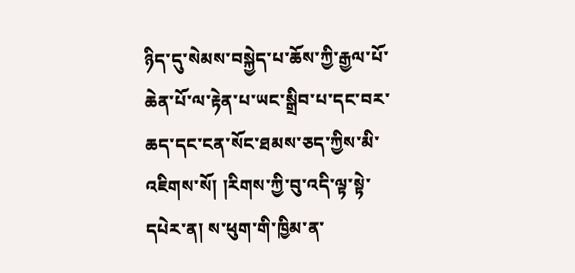ཉིད་དུ་སེམས་བསྐྱེད་པ་ཆོས་ཀྱི་རྒྱལ་པོ་ཆེན་པོ་ལ་རྟེན་པ་ཡང་སྒྲིབ་པ་དང་བར་ཆད་དང་ངན་སོང་ཐམས་ཅད་ཀྱིས་མི་འཇིགས་སོ། །རིགས་ཀྱི་བུ་འདི་ལྟ་སྟེ་དཔེར་ན། ས་ཕུག་གི་ཁྱིམ་ན་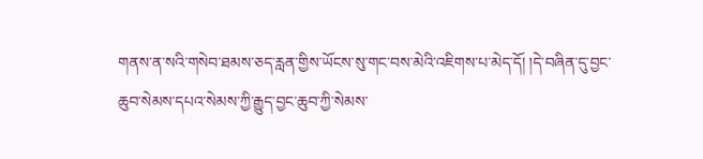གནས་ན་སའི་གསེབ་ཐམས་ཅད་རླན་གྱིས་ཡོངས་སུ་གང་བས་མེའི་འཇིགས་པ་མེད་དོ། །དེ་བཞིན་དུ་བྱང་ཆུབ་སེམས་དཔའ་སེམས་ཀྱི་རྒྱུད་བྱང་ཆུབ་ཀྱི་སེམས་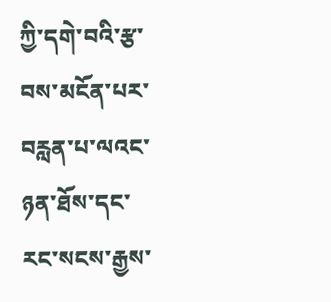ཀྱི་དགེ་བའི་རྩ་བས་མངོན་པར་བརླན་པ་ལའང་ཉན་ཐོས་དང་རང་སངས་རྒྱས་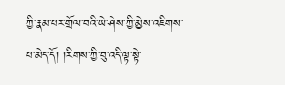ཀྱི་རྣམ་པར་གྲོལ་བའི་ཡེ་ཤེས་ཀྱི་མྱེས་འཇིགས་པ་མེད་དོ། །རིགས་ཀྱི་བུ་འདི་ལྟ་སྟེ་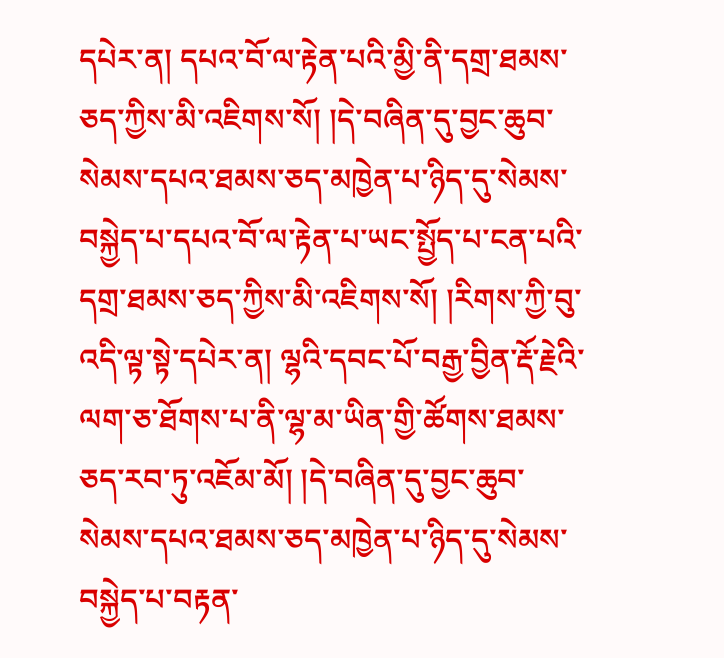དཔེར་ན། དཔའ་བོ་ལ་རྟེན་པའི་མྱི་ནི་དགྲ་ཐམས་ཅད་ཀྱིས་མི་འཇིགས་སོ། །དེ་བཞིན་དུ་བྱང་ཆུབ་སེམས་དཔའ་ཐམས་ཅད་མཁྱེན་པ་ཉིད་དུ་སེམས་བསྐྱེད་པ་དཔའ་བོ་ལ་རྟེན་པ་ཡང་སྤྱོད་པ་ངན་པའི་དགྲ་ཐམས་ཅད་ཀྱིས་མི་འཇིགས་སོ། །རིགས་ཀྱི་བུ་འདི་ལྟ་སྟེ་དཔེར་ན། ལྷའི་དབང་པོ་བརྒྱ་བྱིན་རྡོ་རྗེའི་ལག་ཅ་ཐོགས་པ་ནི་ལྷ་མ་ཡིན་གྱི་ཚོགས་ཐམས་ཅད་རབ་ཏུ་འཇོམ་མོ། །དེ་བཞིན་དུ་བྱང་ཆུབ་སེམས་དཔའ་ཐམས་ཅད་མཁྱེན་པ་ཉིད་དུ་སེམས་བསྐྱེད་པ་བརྟན་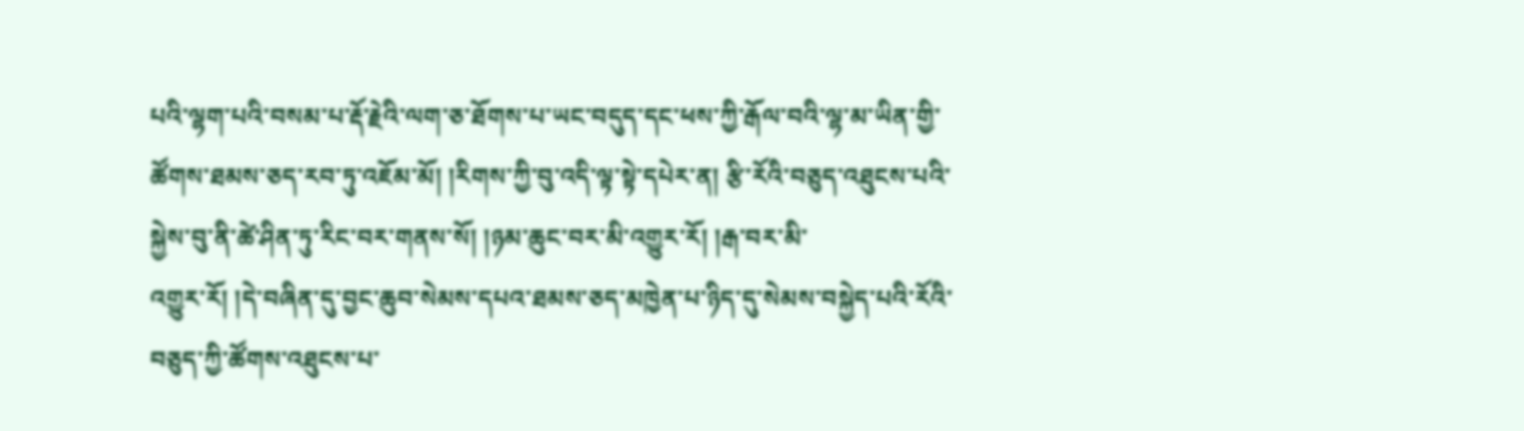པའི་ལྷག་པའི་བསམ་པ་རྡོ་རྗེའི་ལག་ཅ་ཐོགས་པ་ཡང་བདུད་དང་ཕས་ཀྱི་རྒོལ་བའི་ལྷ་མ་ཡིན་གྱི་ཚོགས་ཐམས་ཅད་རབ་ཏུ་འཇོམ་མོ། །རིགས་ཀྱི་བུ་འདི་ལྟ་སྟེ་དཔེར་ན། རྩི་རོའི་བཅུད་འཐུངས་པའི་སྐྱེས་བུ་ནི་ཚེ་ཤིན་ཏུ་རིང་བར་གནས་སོ། །ཉམ་ཆུང་བར་མི་འགྱུར་རོ། །རྒ་བར་མི་
འགྱུར་རོ། །དེ་བཞིན་དུ་བྱང་ཆུབ་སེམས་དཔའ་ཐམས་ཅད་མཁྱེན་པ་ཉིད་དུ་སེམས་བསྐྱེད་པའི་རོའི་བཅུད་ཀྱི་ཚོགས་འཐུངས་པ་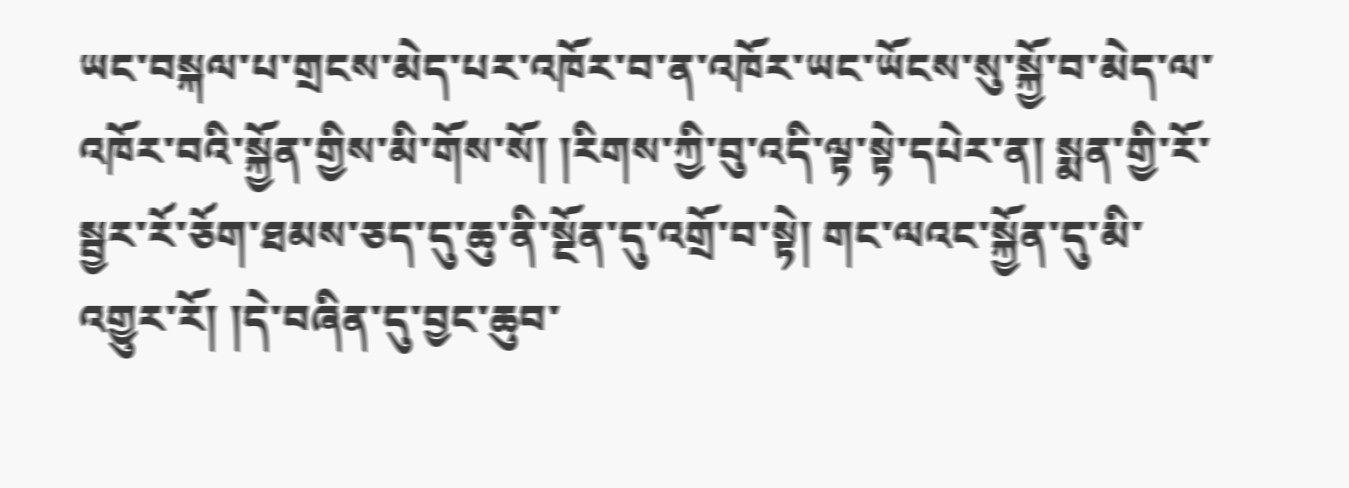ཡང་བསྐལ་པ་གྲངས་མེད་པར་འཁོར་བ་ན་འཁོར་ཡང་ཡོངས་སུ་སྐྱོ་བ་མེད་ལ་འཁོར་བའི་སྐྱོན་གྱིས་མི་གོས་སོ། །རིགས་ཀྱི་བུ་འདི་ལྟ་སྟེ་དཔེར་ན། སྨན་གྱི་རོ་སྦྱར་རོ་ཅོག་ཐམས་ཅད་དུ་ཆུ་ནི་སྔོན་དུ་འགྲོ་བ་སྟེ། གང་ལའང་སྐྱོན་དུ་མི་འགྱུར་རོ། །དེ་བཞིན་དུ་བྱང་ཆུབ་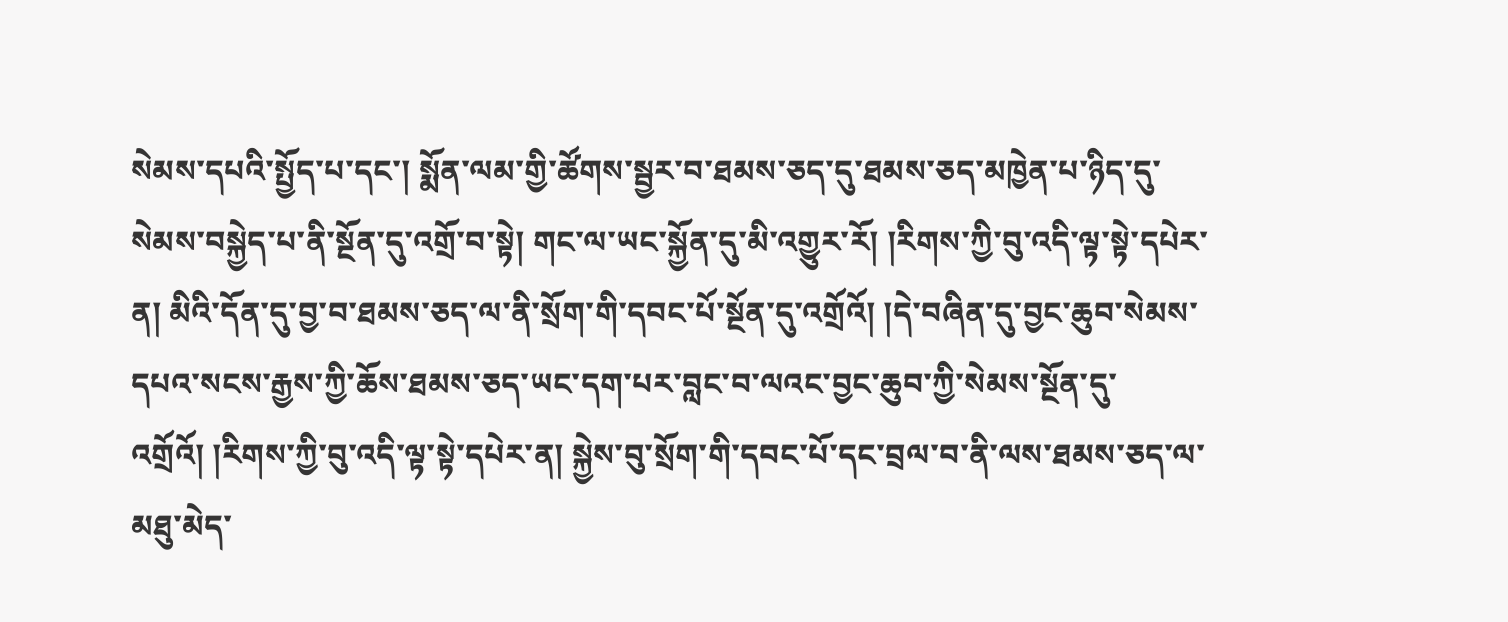སེམས་དཔའི་སྤྱོད་པ་དང་། སྨོན་ལམ་གྱི་ཚོགས་སྦྱར་བ་ཐམས་ཅད་དུ་ཐམས་ཅད་མཁྱེན་པ་ཉིད་དུ་སེམས་བསྐྱེད་པ་ནི་སྔོན་དུ་འགྲོ་བ་སྟེ། གང་ལ་ཡང་སྐྱོན་དུ་མི་འགྱུར་རོ། །རིགས་ཀྱི་བུ་འདི་ལྟ་སྟེ་དཔེར་ན། མིའི་དོན་དུ་བྱ་བ་ཐམས་ཅད་ལ་ནི་སྲོག་གི་དབང་པོ་སྔོན་དུ་འགྲོའོ། །དེ་བཞིན་དུ་བྱང་ཆུབ་སེམས་དཔའ་སངས་རྒྱས་ཀྱི་ཆོས་ཐམས་ཅད་ཡང་དག་པར་བླང་བ་ལའང་བྱང་ཆུབ་ཀྱི་སེམས་སྔོན་དུ་འགྲོའོ། །རིགས་ཀྱི་བུ་འདི་ལྟ་སྟེ་དཔེར་ན། སྐྱེས་བུ་སྲོག་གི་དབང་པོ་དང་བྲལ་བ་ནི་ལས་ཐམས་ཅད་ལ་མཐུ་མེད་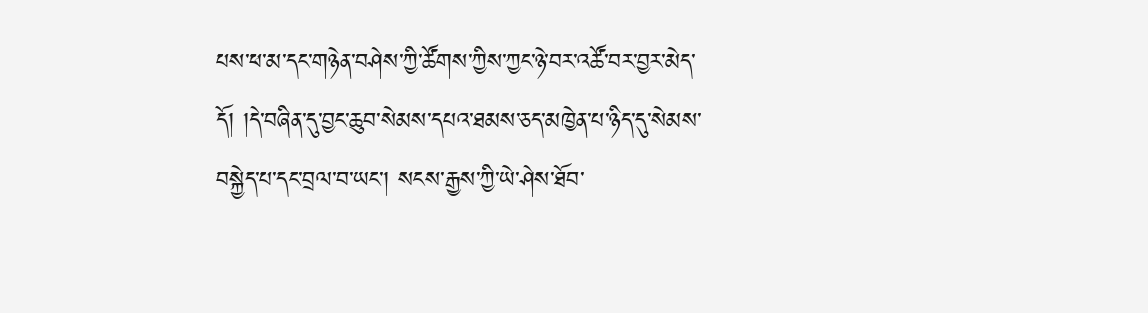པས་ཕ་མ་དང་གཉེན་བཤེས་ཀྱི་ཚོགས་ཀྱིས་ཀྱང་ཉེ་བར་འཚོ་བར་བྱར་མེད་དོ། །དེ་བཞིན་དུ་བྱང་ཆུབ་སེམས་དཔའ་ཐམས་ཅད་མཁྱེན་པ་ཉིད་དུ་སེམས་བསྐྱེད་པ་དང་བྲལ་བ་ཡང་། སངས་རྒྱས་ཀྱི་ཡེ་ཤེས་ཐོབ་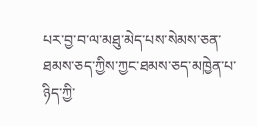པར་བྱ་བ་ལ་མཐུ་མེད་པས་སེམས་ཅན་ཐམས་ཅད་ཀྱིས་ཀྱང་ཐམས་ཅད་མཁྱེན་པ་ཉིད་ཀྱི་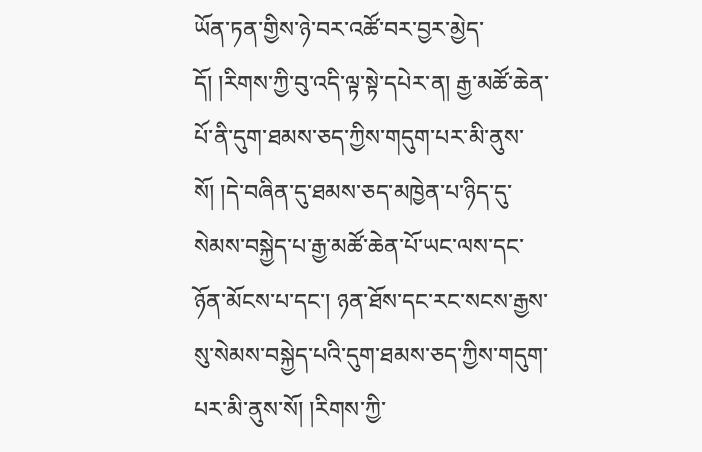ཡོན་ཏན་གྱིས་ཉེ་བར་འཚོ་བར་བྱར་མྱེད་དོ། །རིགས་ཀྱི་བུ་འདི་ལྟ་སྟེ་དཔེར་ན། རྒྱ་མཚོ་ཆེན་པོ་ནི་དུག་ཐམས་ཅད་ཀྱིས་གདུག་པར་མི་ནུས་སོ། །དེ་བཞིན་དུ་ཐམས་ཅད་མཁྱེན་པ་ཉིད་དུ་སེམས་བསྐྱེད་པ་རྒྱ་མཚོ་ཆེན་པོ་ཡང་ལས་དང་ཉོན་མོངས་པ་དང་། ཉན་ཐོས་དང་རང་སངས་རྒྱས་སུ་སེམས་བསྐྱེད་པའི་དུག་ཐམས་ཅད་ཀྱིས་གདུག་པར་མི་ནུས་སོ། །རིགས་ཀྱི་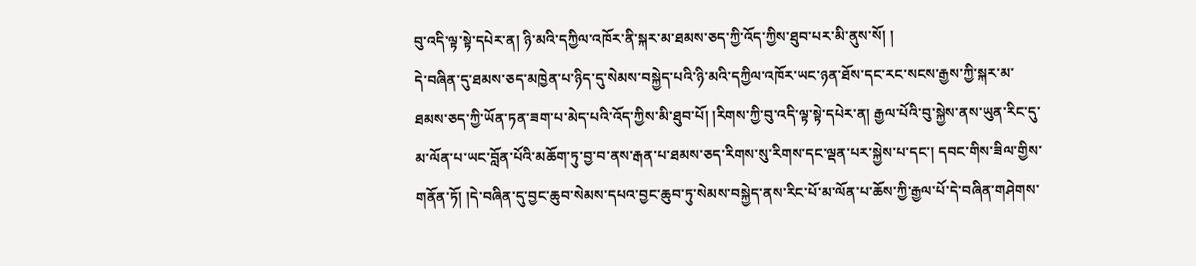བུ་འདི་ལྟ་སྟེ་དཔེར་ན། ཉི་མའི་དཀྱིལ་འཁོར་ནི་སྐར་མ་ཐམས་ཅད་ཀྱི་འོད་ཀྱིས་ཐུབ་པར་མི་ནུས་སོ། །
དེ་བཞིན་དུ་ཐམས་ཅད་མཁྱེན་པ་ཉིད་དུ་སེམས་བསྐྱེད་པའི་ཉི་མའི་དཀྱིལ་འཁོར་ཡང་ཉན་ཐོས་དང་རང་སངས་རྒྱས་ཀྱི་སྐར་མ་ཐམས་ཅད་ཀྱི་ཡོན་ཏན་ཟག་པ་མེད་པའི་འོད་ཀྱིས་མི་ཐུབ་པོ། །རིགས་ཀྱི་བུ་འདི་ལྟ་སྟེ་དཔེར་ན། རྒྱལ་པོའི་བུ་སྐྱེས་ནས་ཡུན་རིང་དུ་མ་ལོན་པ་ཡང་བློན་པོའི་མཆོག་ཏུ་བྱ་བ་ནས་རྒན་པ་ཐམས་ཅད་རིགས་སུ་རིགས་དང་ལྡན་པར་སྐྱེས་པ་དང་། དབང་གིས་ཟིལ་གྱིས་གནོན་ཏོ། །དེ་བཞིན་དུ་བྱང་ཆུབ་སེམས་དཔའ་བྱང་ཆུབ་ཏུ་སེམས་བསྐྱེད་ནས་རིང་པོ་མ་ལོན་པ་ཆོས་ཀྱི་རྒྱལ་པོ་དེ་བཞིན་གཤེགས་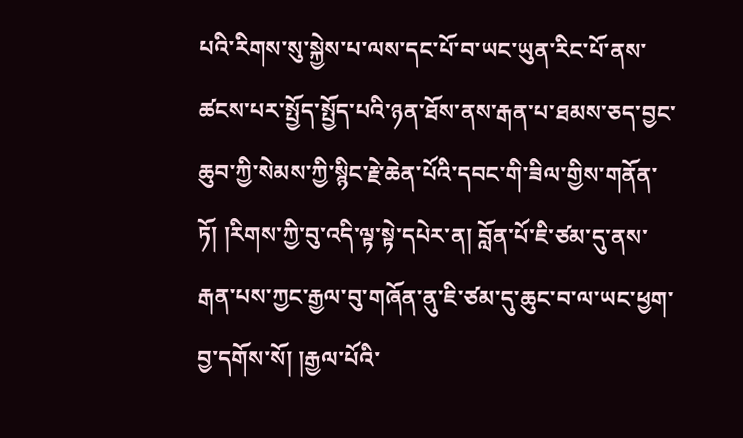པའི་རིགས་སུ་སྐྱེས་པ་ལས་དང་པོ་བ་ཡང་ཡུན་རིང་པོ་ནས་ཚངས་པར་སྤྱོད་སྤྱོད་པའི་ཉན་ཐོས་ནས་རྒན་པ་ཐམས་ཅད་བྱང་ཆུབ་ཀྱི་སེམས་ཀྱི་སྙིང་རྗེ་ཆེན་པོའི་དབང་གི་ཟིལ་གྱིས་གནོན་ཏོ། །རིགས་ཀྱི་བུ་འདི་ལྟ་སྟེ་དཔེར་ན། བློན་པོ་ཇི་ཙམ་དུ་ནས་རྒན་པས་ཀྱང་རྒྱལ་བུ་གཞོན་ནུ་ཇི་ཙམ་དུ་ཆུང་བ་ལ་ཡང་ཕྱག་བྱ་དགོས་སོ། །རྒྱལ་པོའི་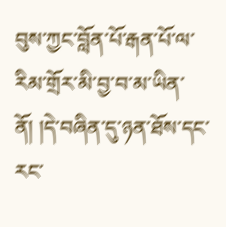བུས་ཀྱང་བློན་པོ་རྒན་པོ་ལ་རིམ་གྲོར་མི་བྱ་བ་མ་ཡིན་ནོ། །དེ་བཞིན་དུ་ཉན་ཐོས་དང་རང་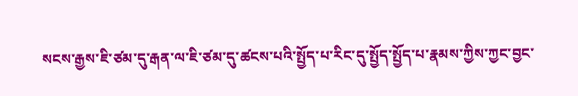སངས་རྒྱས་ཇི་ཙམ་དུ་རྒན་ལ་ཇི་ཙམ་དུ་ཚངས་པའི་སྤྱོད་པ་རིང་དུ་སྤྱོད་སྤྱོད་པ་རྣམས་ཀྱིས་ཀྱང་བྱང་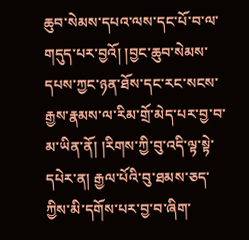ཆུབ་སེམས་དཔའ་ལས་དང་པོ་བ་ལ་གདུད་པར་བྱའོ། །བྱང་ཆུབ་སེམས་དཔས་ཀྱང་ཉན་ཐོས་དང་རང་སངས་རྒྱས་རྣམས་ལ་རིམ་གྲོ་མེད་པར་བྱ་བ་མ་ཡིན་ནོ། །རིགས་ཀྱི་བུ་འདི་ལྟ་སྟེ་དཔེར་ན། རྒྱལ་པོའི་བུ་ཐམས་ཅད་ཀྱིས་མི་དགོས་པར་བྱ་བ་ཞིག་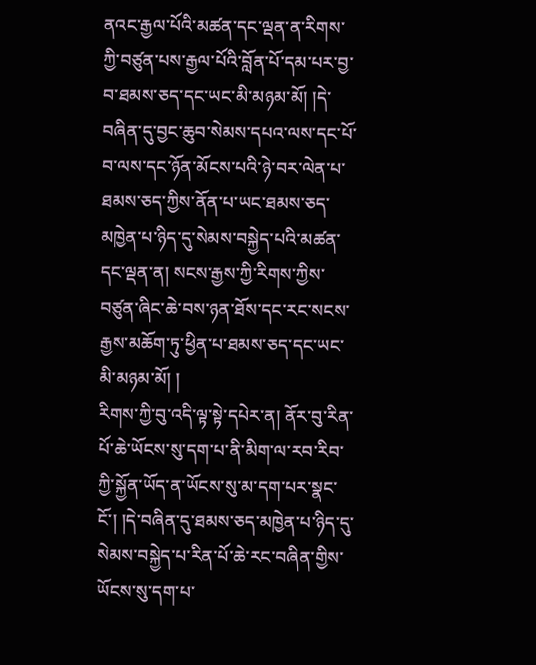ནའང་རྒྱལ་པོའི་མཚན་དང་ལྡན་ན་རིགས་ཀྱི་བཙུན་པས་རྒྱལ་པོའི་བློན་པོ་དམ་པར་བྱ་བ་ཐམས་ཅད་དང་ཡང་མི་མཉམ་མོ། །དེ་བཞིན་དུ་བྱང་ཆུབ་སེམས་དཔའ་ལས་དང་པོ་བ་ལས་དང་ཉོན་མོངས་པའི་ཉེ་བར་ལེན་པ་ཐམས་ཅད་ཀྱིས་ནོན་པ་ཡང་ཐམས་ཅད་མཁྱེན་པ་ཉིད་དུ་སེམས་བསྐྱེད་པའི་མཚན་དང་ལྡན་ན། སངས་རྒྱས་ཀྱི་རིགས་ཀྱིས་བཙུན་ཞིང་ཆེ་བས་ཉན་ཐོས་དང་རང་སངས་རྒྱས་མཆོག་ཏུ་ཕྱིན་པ་ཐམས་ཅད་དང་ཡང་མི་མཉམ་མོ། །
རིགས་ཀྱི་བུ་འདི་ལྟ་སྟེ་དཔེར་ན། ནོར་བུ་རིན་པོ་ཆེ་ཡོངས་སུ་དག་པ་ནི་མིག་ལ་རབ་རིབ་ཀྱི་སྐྱོན་ཡོད་ན་ཡོངས་སུ་མ་དག་པར་སྣང་ངོ་། །དེ་བཞིན་དུ་ཐམས་ཅད་མཁྱེན་པ་ཉིད་དུ་སེམས་བསྐྱེད་པ་རིན་པོ་ཆེ་རང་བཞིན་གྱིས་ཡོངས་སུ་དག་པ་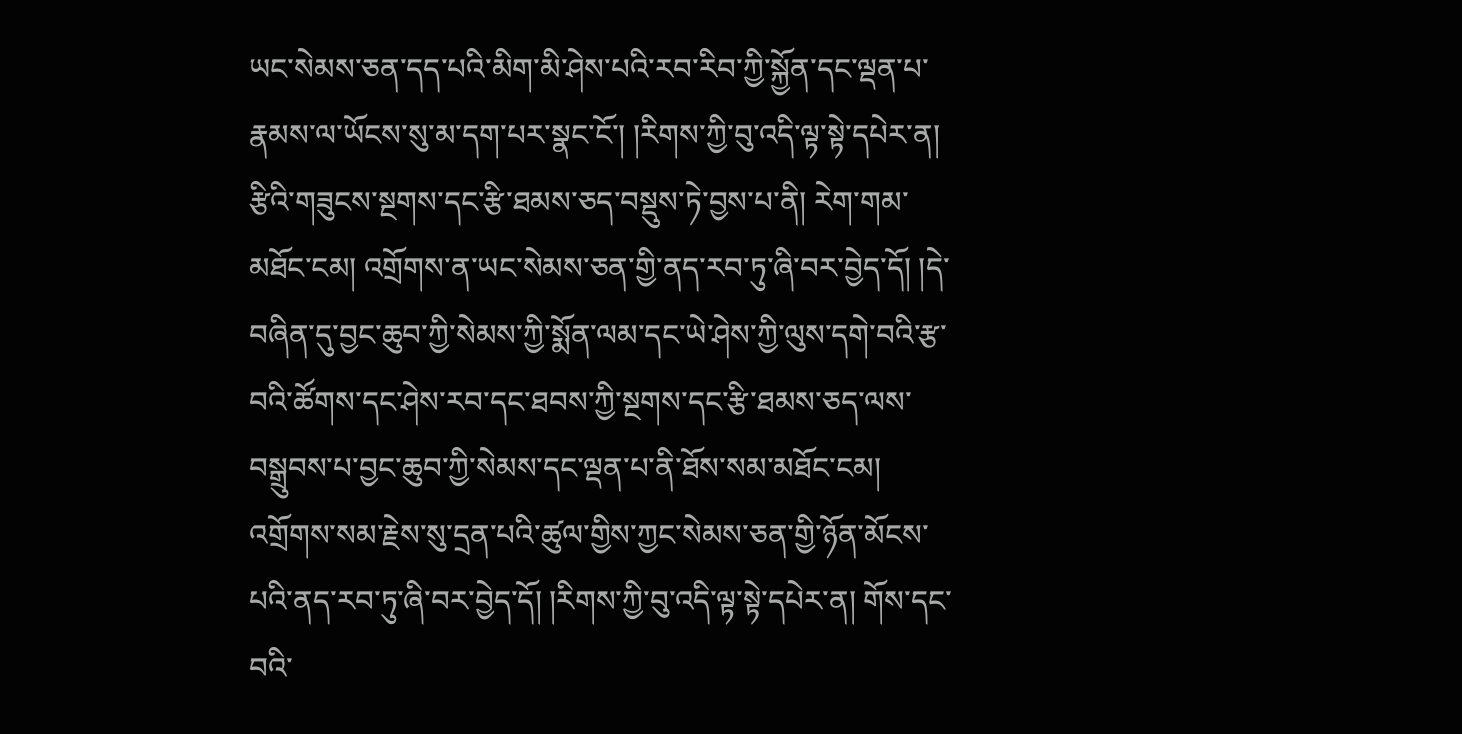ཡང་སེམས་ཅན་དད་པའི་མིག་མི་ཤེས་པའི་རབ་རིབ་ཀྱི་སྐྱོན་དང་ལྡན་པ་རྣམས་ལ་ཡོངས་སུ་མ་དག་པར་སྣང་ངོ་། །རིགས་ཀྱི་བུ་འདི་ལྟ་སྟེ་དཔེར་ན། རྩིའི་གཟུངས་སྔགས་དང་རྩི་ཐམས་ཅད་བསྡུས་ཏེ་བྱས་པ་ནི། རེག་གམ་མཐོང་ངམ། འགྲོགས་ན་ཡང་སེམས་ཅན་གྱི་ནད་རབ་ཏུ་ཞི་བར་བྱེད་དོ། །དེ་བཞིན་དུ་བྱང་ཆུབ་ཀྱི་སེམས་ཀྱི་སྨོན་ལམ་དང་ཡེ་ཤེས་ཀྱི་ལུས་དགེ་བའི་རྩ་བའི་ཚོགས་དང་ཤེས་རབ་དང་ཐབས་ཀྱི་སྔགས་དང་རྩི་ཐམས་ཅད་ལས་བསྒྲུབས་པ་བྱང་ཆུབ་ཀྱི་སེམས་དང་ལྡན་པ་ནི་ཐོས་སམ་མཐོང་ངམ། འགྲོགས་སམ་རྗེས་སུ་དྲན་པའི་ཚུལ་གྱིས་ཀྱང་སེམས་ཅན་གྱི་ཉོན་མོངས་པའི་ནད་རབ་ཏུ་ཞི་བར་བྱེད་དོ། །རིགས་ཀྱི་བུ་འདི་ལྟ་སྟེ་དཔེར་ན། གོས་དང་བའི་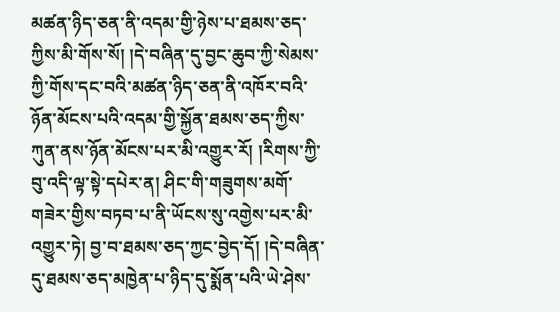མཚན་ཉིད་ཅན་ནི་འདམ་གྱི་ཉེས་པ་ཐམས་ཅད་ཀྱིས་མི་གོས་སོ། །དེ་བཞིན་དུ་བྱང་ཆུབ་ཀྱི་སེམས་ཀྱི་གོས་དང་བའི་མཚན་ཉིད་ཅན་ནི་འཁོར་བའི་ཉོན་མོངས་པའི་འདམ་གྱི་སྐྱོན་ཐམས་ཅད་ཀྱིས་ཀུན་ནས་ཉོན་མོངས་པར་མི་འགྱུར་རོ། །རིགས་ཀྱི་བུ་འདི་ལྟ་སྟེ་དཔེར་ན། ཤིང་གི་གཟུགས་མགོ་གཟེར་གྱིས་བཏབ་པ་ནི་ཡོངས་སུ་འགྱེས་པར་མི་འགྱུར་ཏེ། བྱ་བ་ཐམས་ཅད་ཀྱང་བྱེད་དོ། །དེ་བཞིན་དུ་ཐམས་ཅད་མཁྱེན་པ་ཉིད་དུ་སྨོན་པའི་ཡེ་ཤེས་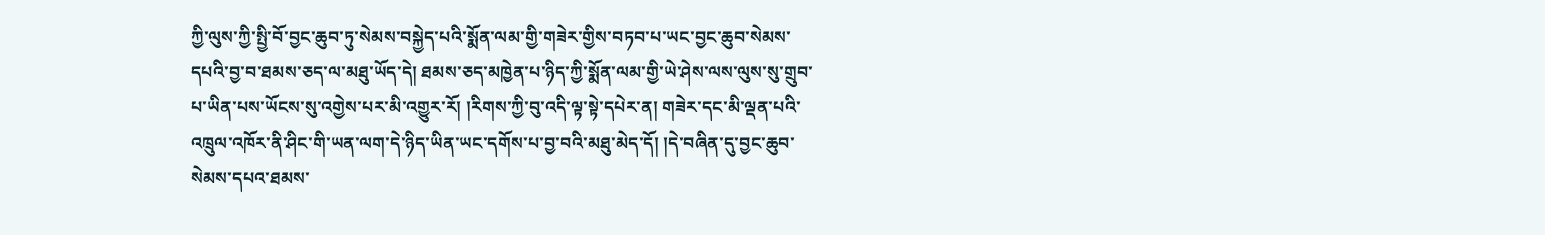ཀྱི་ལུས་ཀྱི་སྤྱི་བོ་བྱང་ཆུབ་ཏུ་སེམས་བསྐྱེད་པའི་སྨོན་ལམ་གྱི་གཟེར་གྱིས་བཏབ་པ་ཡང་བྱང་ཆུབ་སེམས་དཔའི་བྱ་བ་ཐམས་ཅད་ལ་མཐུ་ཡོད་དེ། ཐམས་ཅད་མཁྱེན་པ་ཉིད་ཀྱི་སྨོན་ལམ་གྱི་ཡེ་ཤེས་ལས་ལུས་སུ་གྲུབ་པ་ཡིན་པས་ཡོངས་སུ་འགྱེས་པར་མི་འགྱུར་རོ། །རིགས་ཀྱི་བུ་འདི་ལྟ་སྟེ་དཔེར་ན། གཟེར་དང་མི་ལྡན་པའི་འཁྲུལ་འཁོར་ནི་ཤིང་གི་ཡན་ལག་དེ་ཉིད་ཡིན་ཡང་དགོས་པ་བྱ་བའི་མཐུ་མེད་དོ། །དེ་བཞིན་དུ་བྱང་ཆུབ་
སེམས་དཔའ་ཐམས་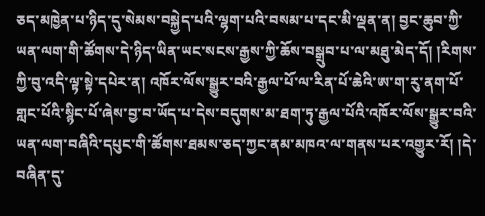ཅད་མཁྱེན་པ་ཉིད་དུ་སེམས་བསྐྱེད་པའི་ལྷག་པའི་བསམ་པ་དང་མི་ལྡན་ན། བྱང་ཆུབ་ཀྱི་ཡན་ལག་གི་ཚོགས་དེ་ཉིད་ཡིན་ཡང་སངས་རྒྱས་ཀྱི་ཆོས་བསྒྲུབ་པ་ལ་མཐུ་མེད་དོ། །རིགས་ཀྱི་བུ་འདི་ལྟ་སྟེ་དཔེར་ན། འཁོར་ལོས་སྒྱུར་བའི་རྒྱལ་པོ་ལ་རིན་པོ་ཆེའི་ཨ་ག་རུ་ནག་པོ་གླང་པོའི་སྙིང་པོ་ཞེས་བྱ་བ་ཡོད་པ་དེས་བདུགས་མ་ཐག་ཏུ་རྒྱལ་པོའི་འཁོར་ལོས་སྒྱུར་བའི་ཡན་ལག་བཞིའི་དཔུང་གི་ཚོགས་ཐམས་ཅད་ཀྱང་ནམ་མཁའ་ལ་གནས་པར་འགྱུར་རོ། །དེ་བཞིན་དུ་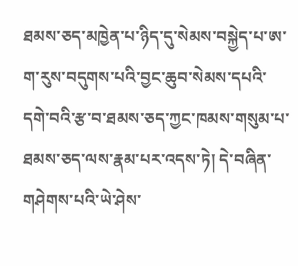ཐམས་ཅད་མཁྱེན་པ་ཉིད་དུ་སེམས་བསྐྱེད་པ་ཨ་ག་རུས་བདུགས་པའི་བྱང་ཆུབ་སེམས་དཔའི་དགེ་བའི་རྩ་བ་ཐམས་ཅད་ཀྱང་ཁམས་གསུམ་པ་ཐམས་ཅད་ལས་རྣམ་པར་འདས་ཏེ། དེ་བཞིན་གཤེགས་པའི་ཡེ་ཤེས་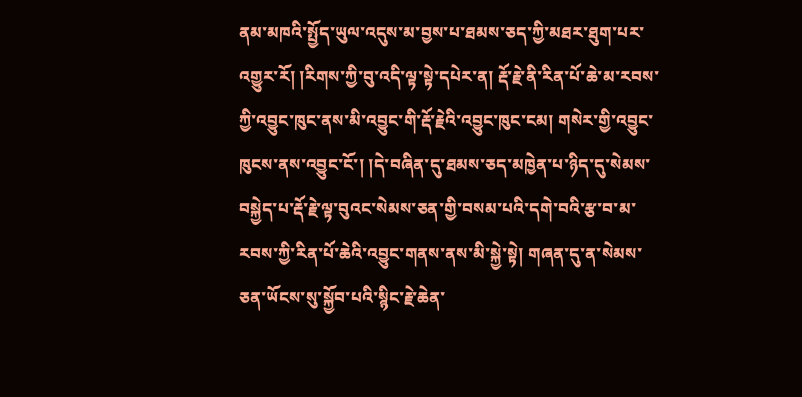ནམ་མཁའི་སྤྱོད་ཡུལ་འདུས་མ་བྱས་པ་ཐམས་ཅད་ཀྱི་མཐར་ཐུག་པར་འགྱུར་རོ། །རིགས་ཀྱི་བུ་འདི་ལྟ་སྟེ་དཔེར་ན། རྡོ་རྗེ་ནི་རིན་པོ་ཆེ་མ་རབས་ཀྱི་འབྱུང་ཁུང་ནས་མི་འབྱུང་གི་རྡོ་རྗེའི་འབྱུང་ཁུང་ངམ། གསེར་གྱི་འབྱུང་ཁུངས་ནས་འབྱུང་ངོ་། །དེ་བཞིན་དུ་ཐམས་ཅད་མཁྱེན་པ་ཉིད་དུ་སེམས་བསྐྱེད་པ་རྡོ་རྗེ་ལྟ་བུའང་སེམས་ཅན་གྱི་བསམ་པའི་དགེ་བའི་རྩ་བ་མ་རབས་ཀྱི་རིན་པོ་ཆེའི་འབྱུང་གནས་ནས་མི་སྐྱེ་སྟེ། གཞན་དུ་ན་སེམས་ཅན་ཡོངས་སུ་སྐྱོབ་པའི་སྙིང་རྗེ་ཆེན་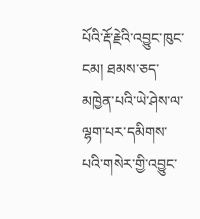པོའི་རྡོ་རྗེའི་འབྱུང་ཁུང་ངམ། ཐམས་ཅད་མཁྱེན་པའི་ཡེ་ཤེས་ལ་ལྷག་པར་དམིགས་པའི་གསེར་གྱི་འབྱུང་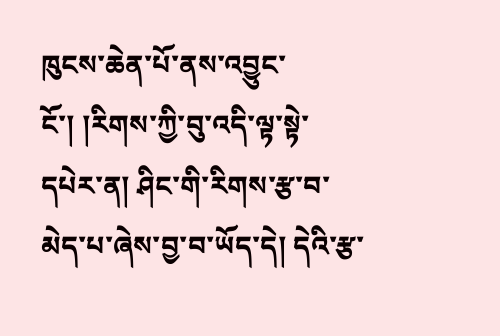ཁུངས་ཆེན་པོ་ནས་འབྱུང་ངོ་། །རིགས་ཀྱི་བུ་འདི་ལྟ་སྟེ་དཔེར་ན། ཤིང་གི་རིགས་རྩ་བ་མེད་པ་ཞེས་བྱ་བ་ཡོད་དེ། དེའི་རྩ་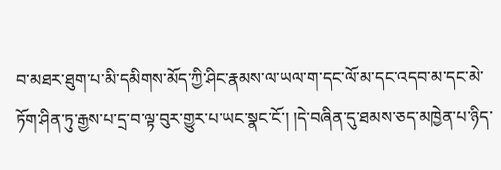བ་མཐར་ཐུག་པ་མི་དམིགས་མོད་ཀྱི་ཤིང་རྣམས་ལ་ཡལ་ག་དང་ལོ་མ་དང་འདབ་མ་དང་མེ་ཏོག་ཤིན་ཏུ་རྒྱས་པ་དྲ་བ་ལྟ་བུར་གྱུར་པ་ཡང་སྣང་ངོ་། །དེ་བཞིན་དུ་ཐམས་ཅད་མཁྱེན་པ་ཉིད་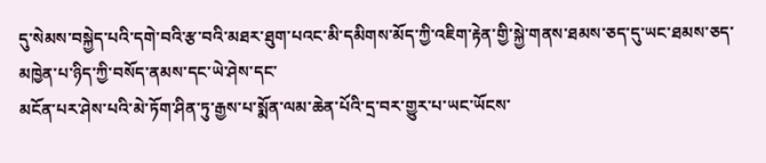དུ་སེམས་བསྐྱེད་པའི་དགེ་བའི་རྩ་བའི་མཐར་ཐུག་པའང་མི་དམིགས་མོད་ཀྱི་འཇིག་རྟེན་གྱི་སྐྱེ་གནས་ཐམས་ཅད་དུ་ཡང་ཐམས་ཅད་མཁྱེན་པ་ཉིད་ཀྱི་བསོད་ནམས་དང་ཡེ་ཤེས་དང་
མངོན་པར་ཤེས་པའི་མེ་ཏོག་ཤིན་ཏུ་རྒྱས་པ་སྨོན་ལམ་ཆེན་པོའི་དྲ་བར་གྱུར་པ་ཡང་ཡོངས་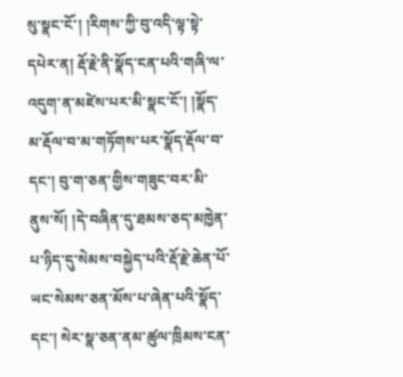སུ་སྣང་ངོ་། །རིགས་ཀྱི་བུ་འདི་ལྟ་སྟེ་དཔེར་ན། རྡོ་རྗེ་ནི་སྣོད་ངན་པའི་གཞི་ལ་འདུག་ན་མཛེས་པར་མི་སྣང་ངོ་། །སྣོད་མ་རྡོལ་བ་མ་གཏོགས་པར་སྣོད་རྡོལ་བ་དང་། བུ་ག་ཅན་གྱིས་གཟུང་བར་མི་ནུས་སོ། །དེ་བཞིན་དུ་ཐམས་ཅད་མཁྱེན་པ་ཉིད་དུ་སེམས་བསྐྱེད་པའི་རྡོ་རྗེ་ཆེན་པོ་ཡང་སེམས་ཅན་མོས་པ་ཞེན་པའི་སྣོད་དང་། སེར་སྣ་ཅན་ནམ་ཚུལ་ཁྲིམས་ངན་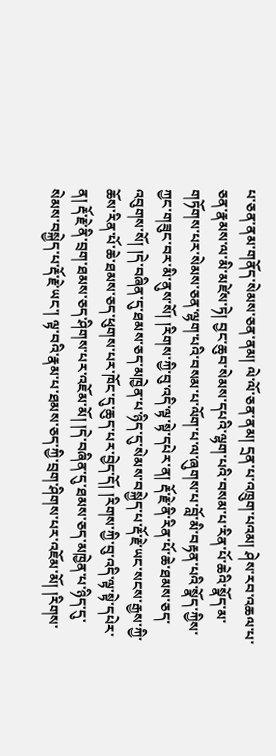པ་ཅན་ནམ་གནོད་སེམས་ཅན་ནམ། ལེ་ལོ་ཅན་ནམ། དྲན་པ་འཁྲུག་པའམ། ཤེས་རབ་འཆལ་པ་ཅན་རྣམས་ལ་མི་མཛེས་ཏེ། བྱང་ཆུབ་སེམས་དཔའི་ལྷག་པའི་བསམ་པ་རིན་པོ་ཆེའི་སྣོད་མ་གཏོགས་པར་སེམས་ཅན་ལྷག་པའི་བསམ་པ་ལོག་པ་ལ་ཞུགས་པ་བློ་མི་བརྟན་པའི་སྣོད་ཀྱིས་ཀྱང་གཟུང་བར་མི་ནུས་སོ། །རིགས་ཀྱི་བུ་འདི་ལྟ་སྟེ་དཔེར་ན། རྡོ་རྗེ་ནི་རིན་པོ་ཆེ་ཐམས་ཅད་འབུགས་སོ། །དེ་བཞིན་དུ་ཐམས་ཅད་མཁྱེན་པ་ཉིད་དུ་སེམས་བསྐྱེད་པ་རྡོ་རྗེ་ཡང་སངས་རྒྱས་ཀྱི་ཆོས་རིན་པོ་ཆེ་ཐམས་ཅད་ཕུགས་པར་ཁོང་དུ་ཆུད་པར་བྱེད་དོ། །རིགས་ཀྱི་བུ་འདི་ལྟ་སྟེ་དཔེར་ན། རྡོ་རྗེ་ནི་བྲག་ཐམས་ཅད་ཤིགས་པར་འཇོམ་མོ། །དེ་བཞིན་དུ་ཐམས་ཅད་མཁྱེན་པ་ཉིད་དུ་སེམས་བསྐྱེད་པ་རྡོ་རྗེ་ཡང་། ལྟ་བའི་རྣམ་པ་ཐམས་ཅད་ཀྱི་བྲག་ཤིགས་པར་འཇོམ་མོ། །རིགས་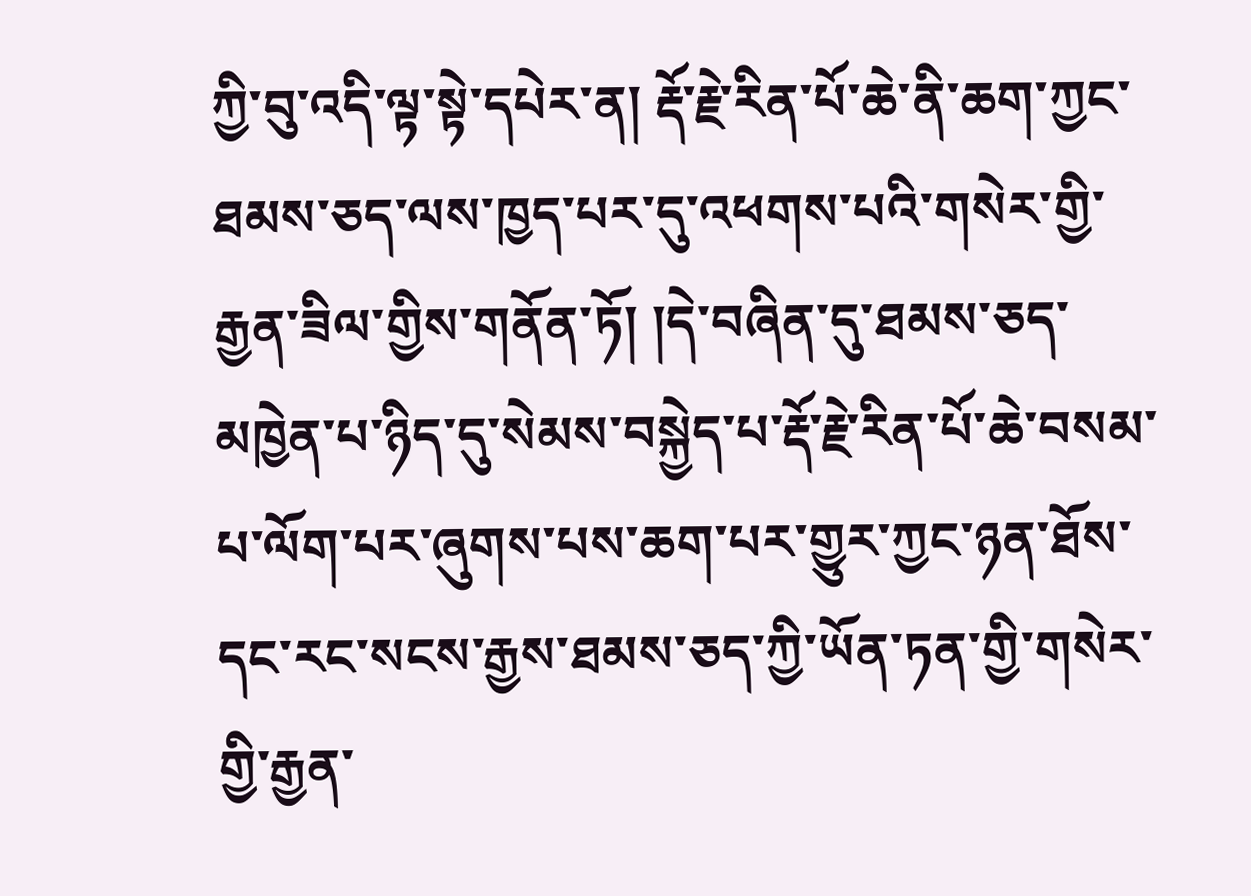ཀྱི་བུ་འདི་ལྟ་སྟེ་དཔེར་ན། རྡོ་རྗེ་རིན་པོ་ཆེ་ནི་ཆག་ཀྱང་ཐམས་ཅད་ལས་ཁྱད་པར་དུ་འཕགས་པའི་གསེར་གྱི་རྒྱན་ཟིལ་གྱིས་གནོན་ཏོ། །དེ་བཞིན་དུ་ཐམས་ཅད་མཁྱེན་པ་ཉིད་དུ་སེམས་བསྐྱེད་པ་རྡོ་རྗེ་རིན་པོ་ཆེ་བསམ་པ་ལོག་པར་ཞུགས་པས་ཆག་པར་གྱུར་ཀྱང་ཉན་ཐོས་དང་རང་སངས་རྒྱས་ཐམས་ཅད་ཀྱི་ཡོན་ཏན་གྱི་གསེར་གྱི་རྒྱན་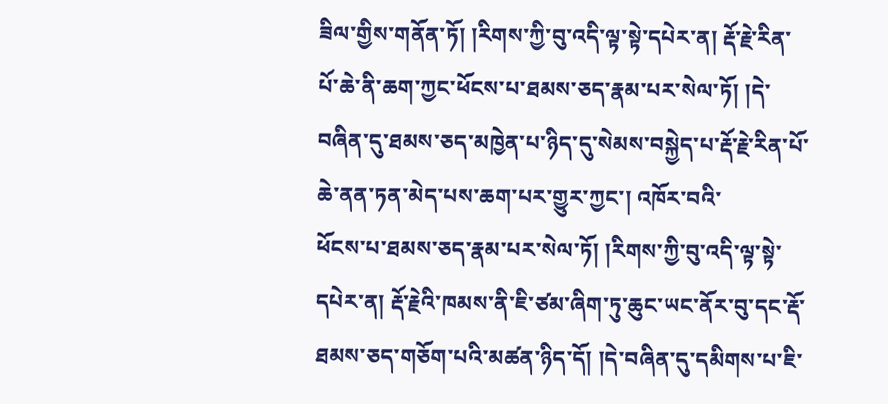ཟིལ་གྱིས་གནོན་ཏོ། །རིགས་ཀྱི་བུ་འདི་ལྟ་སྟེ་དཔེར་ན། རྡོ་རྗེ་རིན་པོ་ཆེ་ནི་ཆག་ཀྱང་ཕོངས་པ་ཐམས་ཅད་རྣམ་པར་སེལ་ཏོ། །དེ་བཞིན་དུ་ཐམས་ཅད་མཁྱེན་པ་ཉིད་དུ་སེམས་བསྐྱེད་པ་རྡོ་རྗེ་རིན་པོ་ཆེ་ནན་ཏན་མེད་པས་ཆག་པར་གྱུར་ཀྱང་། འཁོར་བའི་
ཕོངས་པ་ཐམས་ཅད་རྣམ་པར་སེལ་ཏོ། །རིགས་ཀྱི་བུ་འདི་ལྟ་སྟེ་དཔེར་ན། རྡོ་རྗེའི་ཁམས་ནི་ཇི་ཙམ་ཞིག་ཏུ་ཆུང་ཡང་ནོར་བུ་དང་རྡོ་ཐམས་ཅད་གཅོག་པའི་མཚན་ཉིད་དོ། །དེ་བཞིན་དུ་དམིགས་པ་ཇི་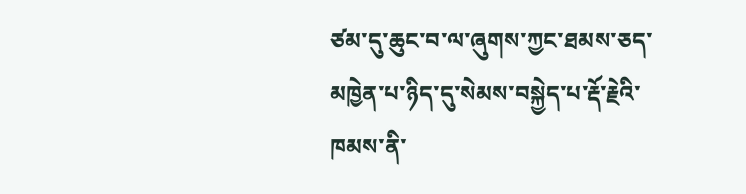ཙམ་དུ་ཆུང་བ་ལ་ཞུགས་ཀྱང་ཐམས་ཅད་མཁྱེན་པ་ཉིད་དུ་སེམས་བསྐྱེད་པ་རྡོ་རྗེའི་ཁམས་ནི་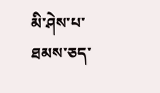མི་ཤེས་པ་ཐམས་ཅད་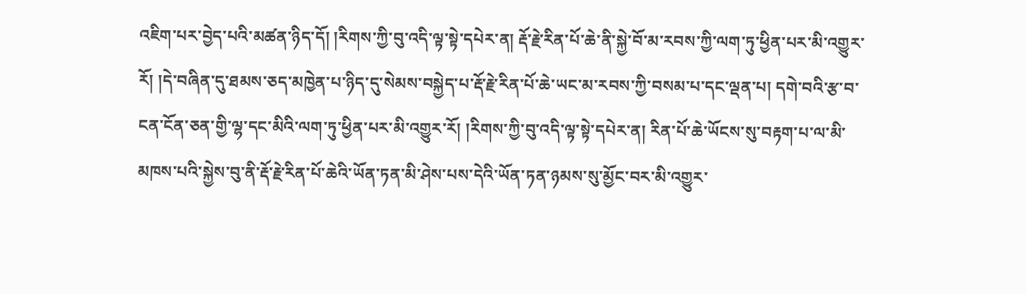འཇིག་པར་བྱེད་པའི་མཚན་ཉིད་དོ། །རིགས་ཀྱི་བུ་འདི་ལྟ་སྟེ་དཔེར་ན། རྡོ་རྗེ་རིན་པོ་ཆེ་ནི་སྐྱེ་བོ་མ་རབས་ཀྱི་ལག་ཏུ་ཕྱིན་པར་མི་འགྱུར་རོ། །དེ་བཞིན་དུ་ཐམས་ཅད་མཁྱེན་པ་ཉིད་དུ་སེམས་བསྐྱེད་པ་རྡོ་རྗེ་རིན་པོ་ཆེ་ཡང་མ་རབས་ཀྱི་བསམ་པ་དང་ལྡན་པ། དགེ་བའི་རྩ་བ་ངན་ངོན་ཅན་གྱི་ལྷ་དང་མིའི་ལག་ཏུ་ཕྱིན་པར་མི་འགྱུར་རོ། །རིགས་ཀྱི་བུ་འདི་ལྟ་སྟེ་དཔེར་ན། རིན་པོ་ཆེ་ཡོངས་སུ་བརྟག་པ་ལ་མི་མཁས་པའི་སྐྱེས་བུ་ནི་རྡོ་རྗེ་རིན་པོ་ཆེའི་ཡོན་ཏན་མི་ཤེས་པས་དེའི་ཡོན་ཏན་ཉམས་སུ་མྱོང་བར་མི་འགྱུར་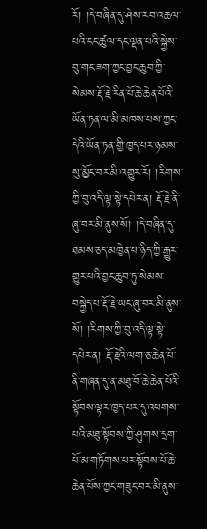རོ། །དེ་བཞིན་དུ་ཤེས་རབ་འཆལ་པའི་ངང་ཚུལ་དང་ལྡན་པའི་སྐྱེས་བུ་གང་ཟག་ཀྱང་བྱང་ཆུབ་ཀྱི་སེམས་རྡོ་རྗེ་རིན་པོ་ཆེ་ཆེན་པོའི་ཡོན་ཏན་ལ་མི་མཁས་པས་ཀྱང་དེའི་ཡོན་ཏན་གྱི་ཁྱད་པར་ཉམས་སུ་མྱོང་བར་མི་འགྱུར་རོ། །རིགས་ཀྱི་བུ་འདི་ལྟ་སྟེ་དཔེར་ན། རྡོ་རྗེ་ནི་ཞུ་བར་མི་ནུས་སོ། །དེ་བཞིན་དུ་ཐམས་ཅད་མཁྱེན་པ་ཉིད་ཀྱི་རྒྱུར་གྱུར་པའི་བྱང་ཆུབ་ཏུ་སེམས་བསྐྱེད་པ་རྡོ་རྗེ་ཡང་ཞུ་བར་མི་ནུས་སོ། །རིགས་ཀྱི་བུ་འདི་ལྟ་སྟེ་དཔེར་ན། རྡོ་རྗེའི་ལག་ཅ་ཆེན་པོ་ནི་གཞན་དུ་ན་མཐུ་བོ་ཆེ་ཆེན་པོའི་སྟོབས་ལྟར་ཁྱད་པར་དུ་འཕགས་པའི་མཐུ་སྟོབས་ཀྱི་ཤུགས་དྲག་པོ་མ་གཏོགས་པར་སྟོབས་པོ་ཆེ་ཆེན་པོས་ཀྱང་གཟུང་བར་མི་ནུས་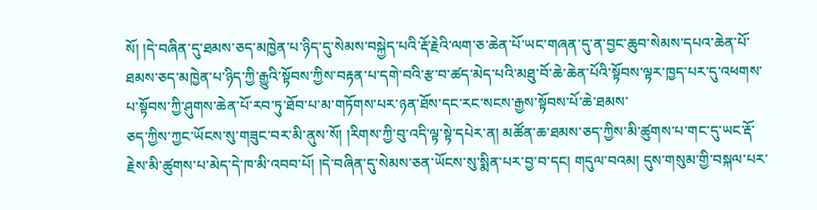སོ། །དེ་བཞིན་དུ་ཐམས་ཅད་མཁྱེན་པ་ཉིད་དུ་སེམས་བསྐྱེད་པའི་རྡོ་རྗེའི་ལག་ཅ་ཆེན་པོ་ཡང་གཞན་དུ་ན་བྱང་ཆུབ་སེམས་དཔའ་ཆེན་པོ་ཐམས་ཅད་མཁྱེན་པ་ཉིད་ཀྱི་རྒྱུའི་སྟོབས་ཀྱིས་བརྟན་པ་དགེ་བའི་རྩ་བ་ཚད་མེད་པའི་མཐུ་བོ་ཆེ་ཆེན་པོའི་སྟོབས་ལྟར་ཁྱད་པར་དུ་འཕགས་པ་སྟོབས་ཀྱི་ཤུགས་ཆེན་པོ་རབ་ཏུ་ཐོབ་པ་མ་གཏོགས་པར་ཉན་ཐོས་དང་རང་སངས་རྒྱས་སྟོབས་པོ་ཆེ་ཐམས་
ཅད་ཀྱིས་ཀྱང་ཡོངས་སུ་གཟུང་བར་མི་ནུས་སོ། །རིགས་ཀྱི་བུ་འདི་ལྟ་སྟེ་དཔེར་ན། མཚོན་ཆ་ཐམས་ཅད་ཀྱིས་མི་ཚུགས་པ་གང་དུ་ཡང་རྡོ་རྗེས་མི་ཚུགས་པ་མེད་དེ་ཁ་མི་འབབ་པོ། །དེ་བཞིན་དུ་སེམས་ཅན་ཡོངས་སུ་སྨིན་པར་བྱ་བ་དང། གདུལ་བའམ། དུས་གསུམ་གྱི་བསྐལ་པར་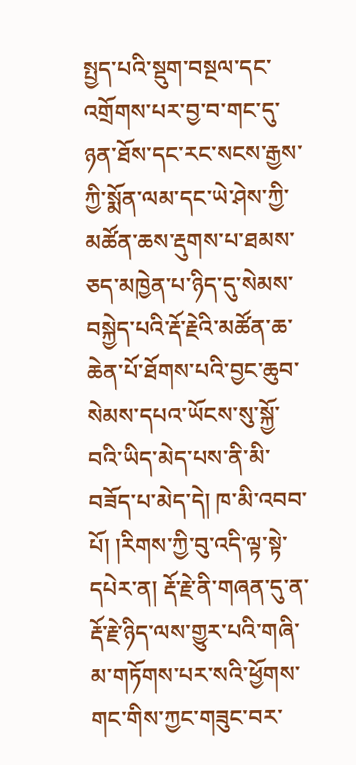སྤྱད་པའི་སྡུག་བསྔལ་དང་འགྲོགས་པར་བྱ་བ་གང་དུ་ཉན་ཐོས་དང་རང་སངས་རྒྱས་ཀྱི་སྨོན་ལམ་དང་ཡེ་ཤེས་ཀྱི་མཚོན་ཆས་རྡུགས་པ་ཐམས་ཅད་མཁྱེན་པ་ཉིད་དུ་སེམས་བསྐྱེད་པའི་རྡོ་རྗེའི་མཚོན་ཆ་ཆེན་པོ་ཐོགས་པའི་བྱང་ཆུབ་སེམས་དཔའ་ཡོངས་སུ་སྐྱོ་བའི་ཡིད་མེད་པས་ནི་མི་བཟོད་པ་མེད་དེ། ཁ་མི་འབབ་པོ། །རིགས་ཀྱི་བུ་འདི་ལྟ་སྟེ་དཔེར་ན། རྡོ་རྗེ་ནི་གཞན་དུ་ན་རྡོ་རྗེ་ཉིད་ལས་གྱུར་པའི་གཞི་མ་གཏོགས་པར་སའི་ཕྱོགས་གང་གིས་ཀྱང་གཟུང་བར་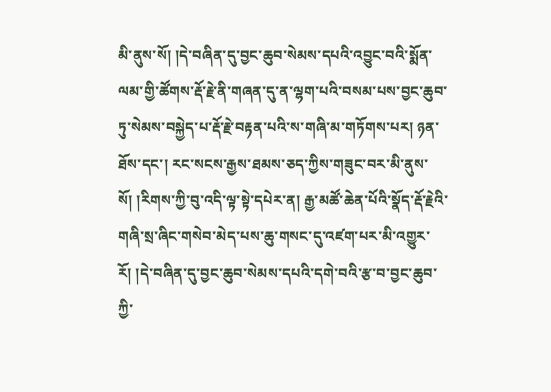མི་ནུས་སོ། །དེ་བཞིན་དུ་བྱང་ཆུབ་སེམས་དཔའི་འབྱུང་བའི་སྨོན་ལམ་གྱི་ཚོགས་རྡོ་རྗེ་ནི་གཞན་དུ་ན་ལྷག་པའི་བསམ་པས་བྱང་ཆུབ་ཏུ་སེམས་བསྐྱེད་པ་རྡོ་རྗེ་བརྟན་པའི་ས་གཞི་མ་གཏོགས་པར། ཉན་ཐོས་དང་། རང་སངས་རྒྱས་ཐམས་ཅད་ཀྱིས་གཟུང་བར་མི་ནུས་སོ། །རིགས་ཀྱི་བུ་འདི་ལྟ་སྟེ་དཔེར་ན། རྒྱ་མཚོ་ཆེན་པོའི་སྣོད་རྡོ་རྗེའི་གཞི་སྲ་ཞིང་གསེབ་མེད་པས་ཆུ་གསང་དུ་འཛག་པར་མི་འགྱུར་རོ། །དེ་བཞིན་དུ་བྱང་ཆུབ་སེམས་དཔའི་དགེ་བའི་རྩ་བ་བྱང་ཆུབ་ཀྱི་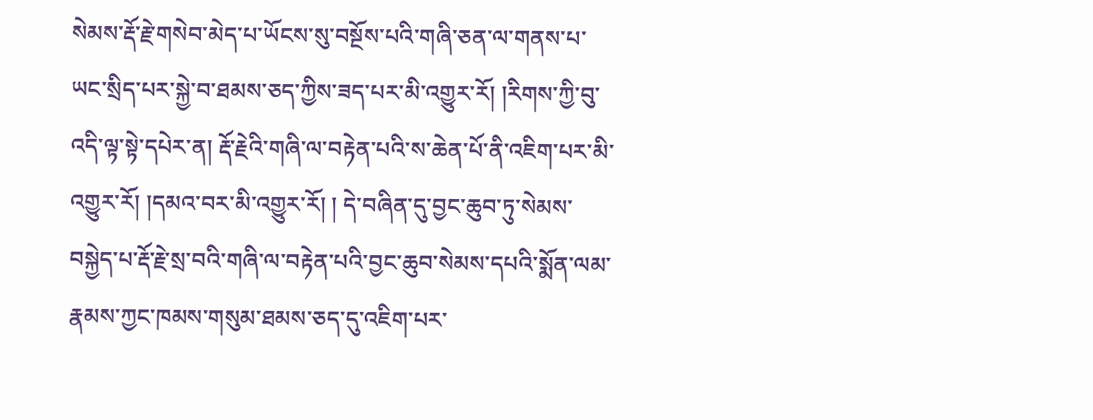སེམས་རྡོ་རྗེ་གསེབ་མེད་པ་ཡོངས་སུ་བསྔོས་པའི་གཞི་ཅན་ལ་གནས་པ་ཡང་སྲིད་པར་སྐྱེ་བ་ཐམས་ཅད་ཀྱིས་ཟད་པར་མི་འགྱུར་རོ། །རིགས་ཀྱི་བུ་འདི་ལྟ་སྟེ་དཔེར་ན། རྡོ་རྗེའི་གཞི་ལ་བརྟེན་པའི་ས་ཆེན་པོ་ནི་འཇིག་པར་མི་འགྱུར་རོ། །དམའ་བར་མི་འགྱུར་རོ། ། དེ་བཞིན་དུ་བྱང་ཆུབ་ཏུ་སེམས་བསྐྱེད་པ་རྡོ་རྗེ་སྲ་བའི་གཞི་ལ་བརྟེན་པའི་བྱང་ཆུབ་སེམས་དཔའི་སྨོན་ལམ་རྣམས་ཀྱང་ཁམས་གསུམ་ཐམས་ཅད་དུ་འཇིག་པར་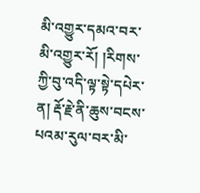མི་འགྱུར་དམའ་བར་མི་འགྱུར་རོ། །རིགས་ཀྱི་བུ་འདི་ལྟ་སྟེ་དཔེར་ན། རྡོ་རྗེ་ནི་ཆུས་བངས་པའམ་རུལ་བར་མི་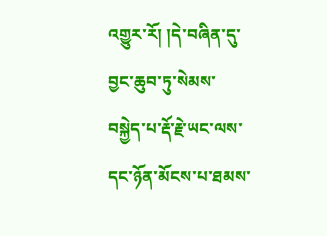འགྱུར་རོ། །དེ་བཞིན་དུ་བྱང་ཆུབ་ཏུ་སེམས་བསྐྱེད་པ་རྡོ་རྗེ་ཡང་ལས་དང་ཉོན་མོངས་པ་ཐམས་